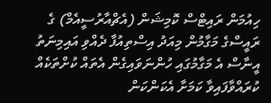ހިއުމަން ރައިޓްސް ކޮމިޝަން (އެޗްއާރުސީއެމް) ގެ ރައީސްގެ މަގާމުން މިއަދު އިސްތިއުފާ ދެއްވި އައިމިނަތު އީނާސް އެ މަގާމުގައި ހުންނަވައިގެން އެތައް ކުށްތަކެއް ކުރައްވާފައިވާ ކަމަށާ އެކަންކަން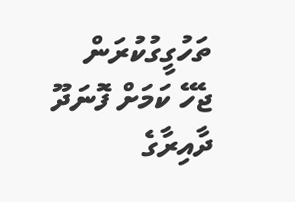ތަހުގީގުކުރަން ޖެހޭ ކަމަށް ފޮނަދޫ ދާއިރާގެ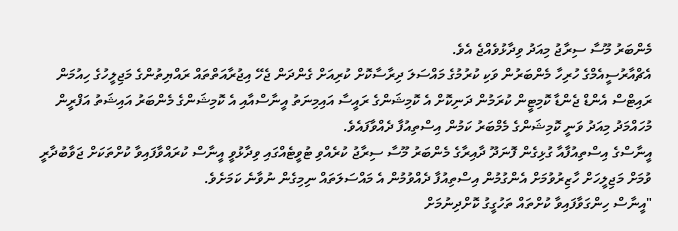މެންބަރު މޫސާ ސިރާޖު މިއަދު ވިދާޅުވެއްޖެ އެވެ.
އެޗްއާރުސީއެމްގެ ހުރިހާ މެންބަރުން ވަކި ކުރުމުގެ މައްސަލަ ދިރާސާކޮށް ކުރިއަށް ގެންދަން ޖެހޭ އިޖުރާއަތްތައް ރައްޔިތުންގެ މަޖިލީހުގެ ހިއުމަން ރައިޓްސް އެންޑް ޖެންޑާ ކޮމިޓީން ކުރަމުން ދަނިކޮށް އެ ކޮމިޝަންގެ ރައީސާ އައިމިނަތު އީނާސްއާއި އެ ކޮމިޝަންގެ މެންބަރު އައިޝަތު އަފްރީން މުހައްމަދު މިއަދު ވަނީ ކޮމިޝަންގެ މެމްބަރު ކަމުން އިސްތިއުފާ ދެއްވާފައެވެ.
އީނާސްގެ އިސްތިއުފާއާ ގުޅިގެން ފޮނަދޫ ދާއިރާގެ މެންބަރު މޫސާ ސިރާޖު ކުރެއްވި ޓުވީޓެއްގައި ވިދާޅުވީ އީނާސް ކުރައްވާފައިވާ ކުށްތަކަށް ޖަވާބުދާރީ ވުމަށް މަޖިލީހަށް ހާޒިރުވުމަށް އެންގުމުން އިސްތިއުފާ ދެއްވުމުން އެ މައްސަލަތައް ނިމިގެން ނުވާނެ ކަމަށެވެ.
"އީނާސް ހިންގަވާފައިވާ ކުށްތައް ތަހުގީގު ކޮށްދިނުމަށް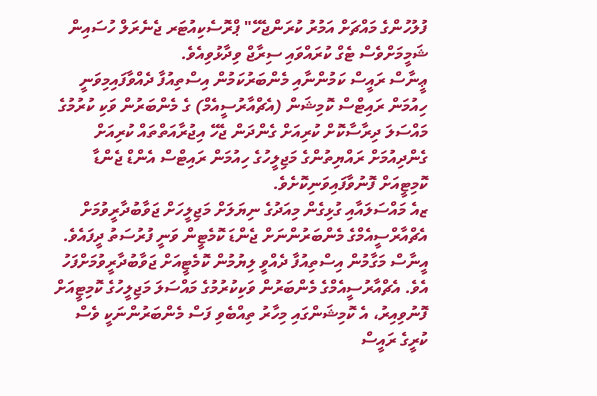ފުލުހުންގެ މައްޗަށް އަމުރު ކުރަންޖެހޭ" ޕްރޮސެކިއުޓަރ ޖެނެރަލް ހުސައިން ޝަމީމަށްވެސް ޓެގް ކުރައްވައި ސިރާޖް ވިދާޅުވިއެވެ.
ޢީނާސް ރައީސް ކަމުންނާއި މެންބަރުކަމުން އިސްތިއުފާ ދެއްވާފައިމިވަނީ ހިއުމަން ރައިޓްސް ކޮމިޝަން (އެޗްއާރުސީއެމް) ގެ މެންބަރުން ވަކި ކުރުމުގެ މައްސަލަ ދިރާސާކޮށް ކުރިއަށް ގެންދަން ޖެހޭ އިޖުރާއަތްތައް ކުރިއަށް ގެންދިއުމަށް ރައްޔިތުންގެ މަޖިލީހުގެ ހިއުމަން ރައިޓްސް އެންޑް ޖެންޑާ ކޮމިޓީއަށް ފޮނުވާފައިވަނިކޮށެވެ.
ޒއެ މައްސަލައާއި ގުޅިގެން މިއަދުގެ ނިޔަލަށް މަޖިލީހަށް ޖަވާބުދާރީވުމަށް އެޗްއާރްސީއެމްގެ މެންބަރުންނަށް ޖެންޑަ ކޮމެޓީން ވަނީ ފުރުސަތު ދީފައެވެ. އީނާސް މަގާމުން އިސްތިއުފާ ދެއްވީ ލިޔުމުން ކޮމެޓީއަށް ޖަވާބުދާރީވުމަށްފަހު އެވެ. އެޗްއާރުސީއެމްގެ މެންބަރުން ވަކިކުރުމުގެ މައްސަލަ މަޖިލީހުގެ ކޮމިޓީއަށް ފޮނުވިއިރު، އެ ކޮމިޝަންގައި މިހާރު ތިއްބެވި ފަސް މެންބަރުންނަކީ ވެސް ކުރީގެ ރައީސް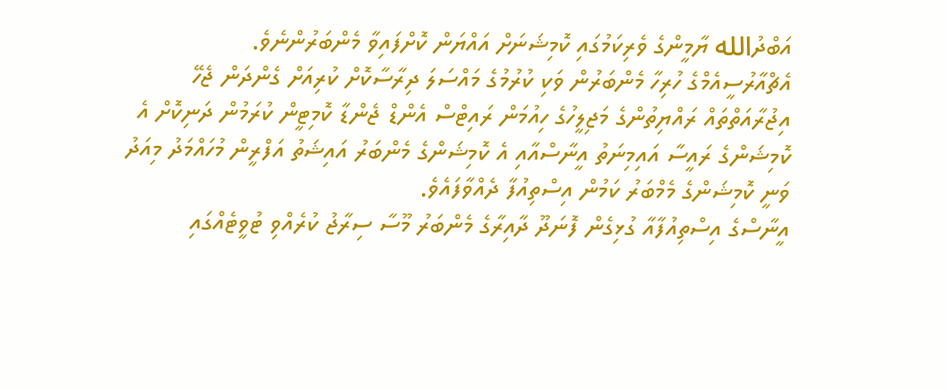އަބްދުالله ޔާމީންގެ ވެރިކަމުގައި ކޮމިޝަނަށް އައްޔަން ކޮށްފައިވާ މެންބަރުންނެވެ.
އެޗްއާރުސީއެމްގެ ހުރިހާ މެންބަރުން ވަކި ކުރުމުގެ މައްސަލަ ދިރާސާކޮށް ކުރިއަށް ގެންދަން ޖެހޭ އިޖުރާއަތްތައް ރައްޔިތުންގެ މަޖިލީހުގެ ހިއުމަން ރައިޓްސް އެންޑް ޖެންޑާ ކޮމިޓީން ކުރަމުން ދަނިކޮށް އެ ކޮމިޝަންގެ ރައީސާ އައިމިނަތު އީނާސްއާއި އެ ކޮމިޝަންގެ މެންބަރު އައިޝަތު އަފްރީން މުހައްމަދު މިއަދު ވަނީ ކޮމިޝަންގެ މެމްބަރު ކަމުން އިސްތިއުފާ ދެއްވާފައެވެ.
އީނާސްގެ އިސްތިއުފާއާ ގުޅިގެން ފޮނަދޫ ދާއިރާގެ މެންބަރު މޫސާ ސިރާޖު ކުރެއްވި ޓުވީޓެއްގައި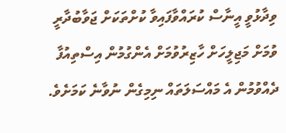ވިދާޅުވީ އީނާސް ކުރައްވާފައިވާ ކުށްތަކަށް ޖަވާބުދާރީ ވުމަށް މަޖިލީހަށް ހާޒިރުވުމަށް އެންގުމުން އިސްތިއުފާ ދެއްވުމުން އެ މައްސަލަތައް ނިމިގެން ނުވާނެ ކަމަށެވެ.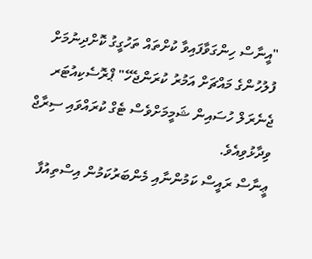"އީނާސް ހިންގަވާފައިވާ ކުށްތައް ތަހުގީގު ކޮށްދިނުމަށް ފުލުހުންގެ މައްޗަށް އަމުރު ކުރަންޖެހޭ" ޕްރޮސެކިއުޓަރ ޖެނެރަލް ހުސައިން ޝަމީމަށްވެސް ޓެގް ކުރައްވައި ސިރާޖް ވިދާޅުވިއެވެ.
ޢީނާސް ރައީސް ކަމުންނާއި މެންބަރުކަމުން އިސްތިއުފާ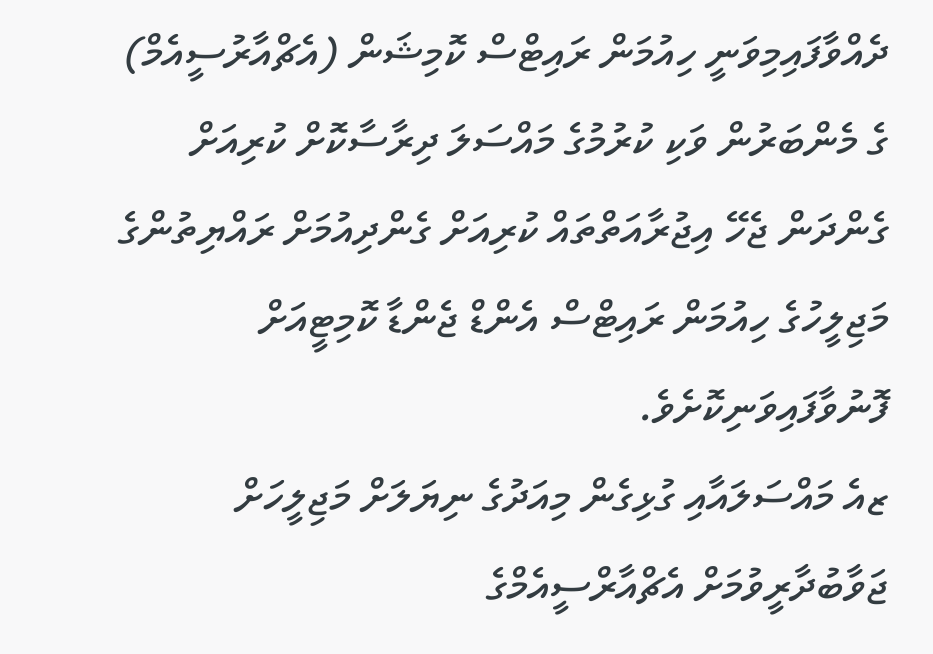ދެއްވާފައިމިވަނީ ހިއުމަން ރައިޓްސް ކޮމިޝަން (އެޗްއާރުސީއެމް) ގެ މެންބަރުން ވަކި ކުރުމުގެ މައްސަލަ ދިރާސާކޮށް ކުރިއަށް ގެންދަން ޖެހޭ އިޖުރާއަތްތައް ކުރިއަށް ގެންދިއުމަށް ރައްޔިތުންގެ މަޖިލީހުގެ ހިއުމަން ރައިޓްސް އެންޑް ޖެންޑާ ކޮމިޓީއަށް ފޮނުވާފައިވަނިކޮށެވެ.
ޒއެ މައްސަލައާއި ގުޅިގެން މިއަދުގެ ނިޔަލަށް މަޖިލީހަށް ޖަވާބުދާރީވުމަށް އެޗްއާރްސީއެމްގެ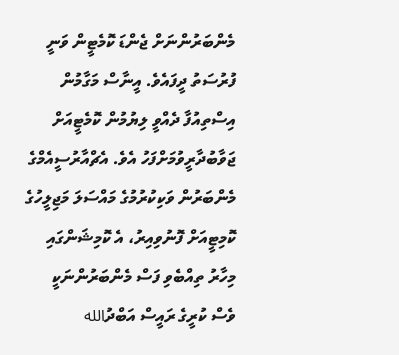މެންބަރުންނަށް ޖެންޑަ ކޮމެޓީން ވަނީ ފުރުސަތު ދީފައެވެ. އީނާސް މަގާމުން އިސްތިއުފާ ދެއްވީ ލިޔުމުން ކޮމެޓީއަށް ޖަވާބުދާރީވުމަށްފަހު އެވެ. އެޗްއާރުސީއެމްގެ މެންބަރުން ވަކިކުރުމުގެ މައްސަލަ މަޖިލީހުގެ ކޮމިޓީއަށް ފޮނުވިއިރު، އެ ކޮމިޝަންގައި މިހާރު ތިއްބެވި ފަސް މެންބަރުންނަކީ ވެސް ކުރީގެ ރައީސް އަބްދުالله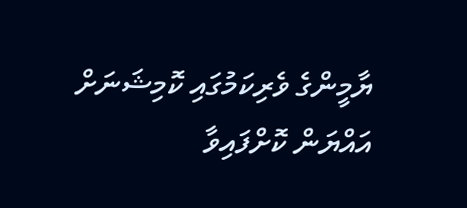ޔާމީންގެ ވެރިކަމުގައި ކޮމިޝަނަށް އައްޔަން ކޮށްފައިވާ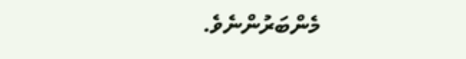މެންބަރުންނެވެ.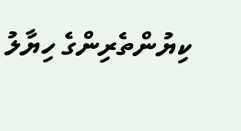ކިޔުންތެރިންގެ ހިޔާލު